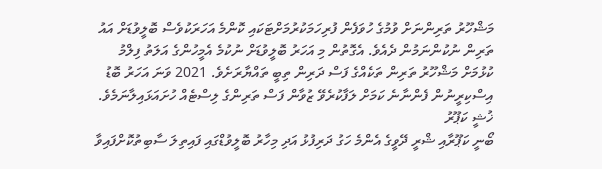މަޝްހޫރު ތަރިންނަށް ވުމުގެ ހުވަފެން ފުރިހަމަކުރުމަށްޓަކައި ކޮންމެ އަހަރަކުވެސް ބޮލީވުޑަށް އައު ތަރިން ނުކުންނަމުން ދެއެވެ. އެގޮތުން މި އަހަރު ބޮލީވުޑަށް ނުކުމެ އެމީހުންގެ އަލަތު ފިލްމު ކުޅުމަށް މަޝްހޫރު ތަރިން ތަކެއްގެ ފަސް ދަރިން ތިބީ ތައްޔާރަށެވެ. 2021 ވަނަ އަހަރު ބޮޑު އިސްކިރީނުން ފެންނާނެ ކަމަށް ލަފާކުރެވޭ ޒުވާން ފަސް ތަރިންގެ ލިސްޓެއް ހުށައަޅައިލާނަމެވެ.
ޚުޝީ ކަޕޫރު
ބޯނީ ކަޕޫރާއި ޝްރީ ދޭވީގެ އެންމެ ހަގު ދަރިފުޅު އަދި މިހާރު ބޮލީވުޑްގައި ފައިތިލަ ސާބިތުކޮށްފައިވާ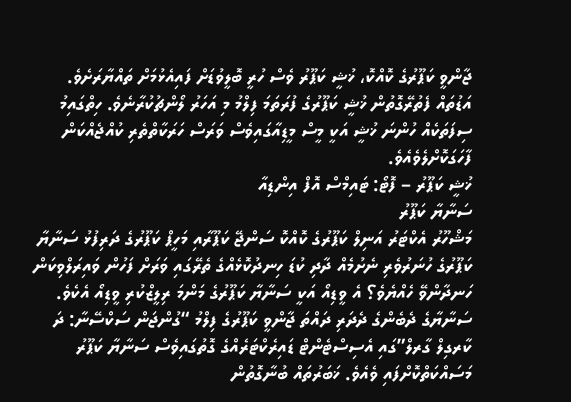ޖާންވީ ކަޕޫރުގެ ކޮއްކޮ، ޚުޝީ ކަޕޫރު ވެސް ހުރީ ބޮލީވުޑަށް ފައިއެޅުމަށް ތައްޔާރަށެވެ. އަޑުތައް ފެތުރޭގޮތުން ޚުޝީ ކަޕޫރުގެ ފުރަތަމަ ފިލްމު މި އަހަރު ލޯންޗުކުރާނެވެ. ހިތްގައިމު ސިފަތަކެއް ހުންނަ ޚުޝީ އަކީ މީސް މީޑިއާގައިވެސް ވަރަސް ހަރަކާތްތެރި ކުއްޖެއްކަން ފާހަގަކޮށްލެވެއެވެ.
ޚުޝީ ކަޕޫރު – ފޮޓޯ: ޓައިމްސް އޮފް އިންޑިއާ
ސަނާޔާ ކަޕޫރު
މަޝްހޫރު އެކްޓަރު އަނިލް ކަޕޫރުގެ ކޮއްކޮ ސަންޖޭ ކަޕޫރާއި މަހީޕް ކަޕޫރުގެ ދަރިފުޅު ސަނާޔާ ކަޕޫރުގެ ހުނަރުވެރި ނެށުމެއް ދާދި ކުޑަ ހިނދުކޮޅެއްގެ ތެރޭގައި ވަރަށް ފަހުން ވައިރަލްވިކަން ހަނދާންވޭ ހެއްޔެވެ؟ އެ ވީޑިއޯ އަކީ ސަނާޔާ ކަޕޫރުގެ މަންމަ ރިލީޒްކުރި ވީޑިއޯ އެކެވެ.
ސަނާޔާގެ ދެބެންގެ ދެދަރި ދައްތަ ޖާންވީ ކަޕޫރުގެ ފިލްމު “ގުންޖަން ސަކްސޭނާ: ދަ ކާރގިލް ގާރލް”ގައި އެސިސްޓެންޓް ޑައިރެކްޓަރެއްގެ ގޮތުގައިވެސް ސަނާޔާ ކަޕޫރު މަސައްކަތްކޮށްފައި ވެއެވެ. ޚަބަރުތައް ބުނާގޮތުން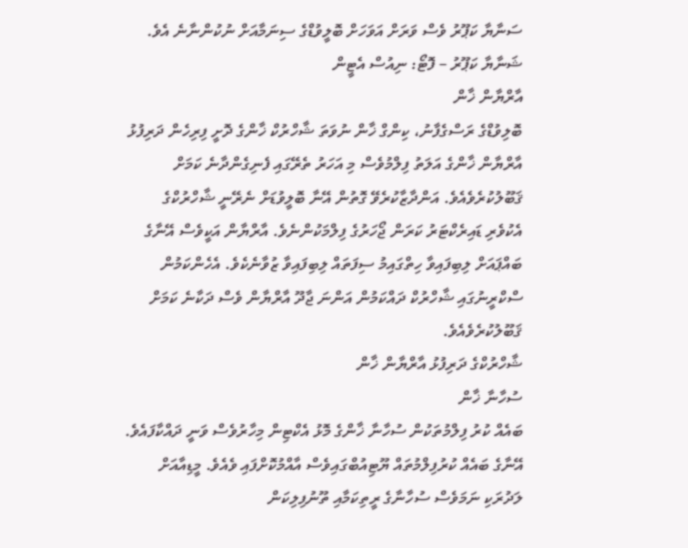ސަނާޔާ ކަޕޫރު ވެސް ވަރަށް އަވަހަށް ބޮލީވުޑްގެ ސިނަމާއަށް ނުކުންނާނެ އެވެ.
ޝަނާޔާ ކަޕޫރު – ފޮޓޯ: ނިއުސް އެޓީން
އާރްޔާން ޚާން
ބޮލިވުޑްގެ ރަސްގެފާނު، ކިންގް ޚާން ނުވަތަ ޝާހްރުކް ޚާންގެ ދޮށީ ފިރިހެން ދަރިފުޅު އާރްޔާން ޚާންގެ އަލަތު ފިލްމުވެސް މި އަހަރު ތެރޭގައި ފެނިގެންދާނެ ކަމަށް ޤަބޫލުކުރެވެއެވެ. އަންދާޒާކުރެވޭ ގޮތުން އޭނާ ބޮލީވުޑަށް ނެރޭނީ ޝާހްރުކްގެ އެކުވެރި ޑައިރެކްޓަރު ކަރަން ޖޯހަރުގެ ފިލްމަކުންނެވެ. އާރްޔާން އަކީވެސް އޭނާގެ ބައްޕައަށް ލިބިފައިވާ ހިތްގައިމު ސިފަތައް ލިބިފައިވާ ޒުވާނެކެވެ. އެހެންކަމުން ސްކްރީނުގައި ޝާހްރުކް ދައްކަމުން އަންނަ ޖާދޫ އާރްޔާން ވެސް ދަކާނެ ކަމަށް ޤަބޫލުކުރެވެއެވެ.
ޝާހްރުކްގެ ދަރިފުޅު އާރްޔާން ޚާން
ސުހާނާ ޚާން
ބައެއް ކުރު ފިލްމުތަކުން ސުހާނާ ޚާންގެ މޮޅު އެކްޓިން މިހާރުވެސް ވަނީ ދައްކާފައެވެ. އޭނާގެ ބައެއް ކުރުފިލްމުތައް ޔޫޓިއުބްގައިވެސް އާއްމުކޮށްފައި ވެއެވެ. މީޑިއާއަށް ލަދުރަކި ނަމަވެސް ސުހާނާގެ ރީތިކަމާއި ތޫނުފިލިކަން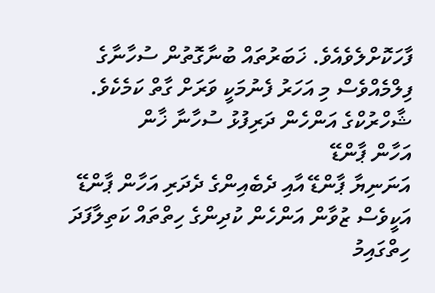ފާހަކޮށްލެވެއެވެ. ޚަބަރުތައް ބުނާގޮތުން ސުހާނާގެ ފިލްމެއްވެސް މި އަހަރު ފެނުމަކީ ވަރަށް ގާތް ކަމެކެވެ.
ޝާހްރުކްގެ އަންހެން ދަރިފުޅު ސުހާނާ ޚާން
އަހާން ޕާންޑޭ
އަނަނިޔާ ޕާންޑޭ އާއި ދެބެއިންގެ ދެދަރި އަހާން ޕާންޑޭ އަކީވެސް ޒުވާން އަންހެން ކުދިންގެ ހިތްތައް ކަތިލާފަދަ ހިތްގައިމު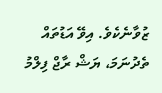ޒުވާނެކެވެ. އިވޭ އަޑުތައް ތެދުނަމަ، ޔަޝް ރާޖް ފިލްމު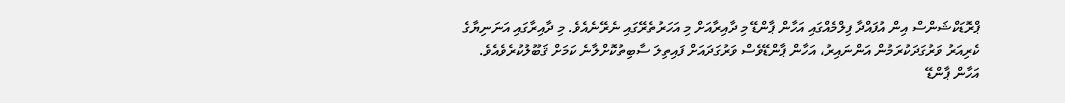ޕްރޮޑަކްޝަންސް އިން އުފައްދާ ފިލްމެއްގައި އަހާން ޕާންޑޭ މި ދާއިރާއަށް މި އަހަރުތެރޭގައި ނެރޭނެއެވެ. މި ދާއިރާގައި އަނަނިޔާގެ ކެރިއަރު ވަރުގަދަކުރަމުން އަންނައިރު، އަހާން ޕާންޑޭވެސް ވަރުގަދައަށް ފައިތިލަ ސާބިތުކޮށްލާނެ ކަމަށް ޤަބޫލުކުރެވެއެވެ.
އަހާން ޕާންޑޭ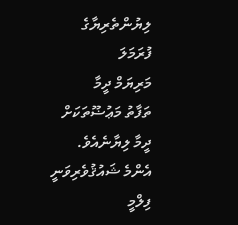ލިޔުންތެރިޔާގެ ފުރަމަލަ
މަރިޔަމް ދީމާ
ތަފާތު މަޢުޟޫތަކަށް ދީމާ ލިޔާނެއެވެ. އެންމެ ޝައުޤުވެރިވަނީ ފިލްމީ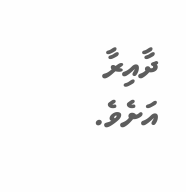ދާއިރާ އަށެވެ.